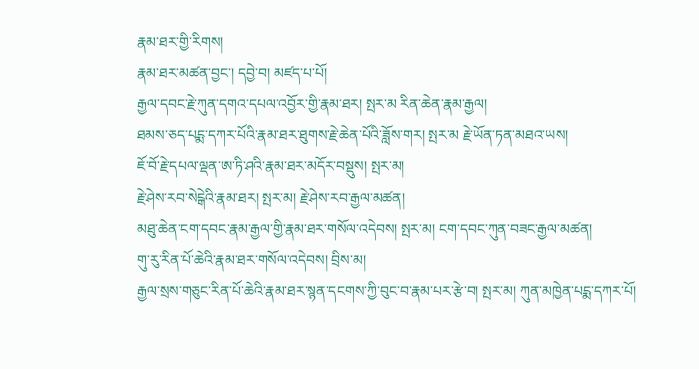རྣམ་ཐར་གྱི་རིགས།
རྣམ་ཐར་མཚན་བྱང་། དབྱེ་བ། མཛད་པ་པོ།
རྒྱལ་དབང་རྗེ་ཀུན་དགའ་དཔལ་འབྱོར་གྱི་རྣམ་ཐར། སྤར་མ རིན་ཆེན་རྣམ་རྒྱལ།
ཐམས་ཅད་པངྨ་དཀར་པོའི་རྣམ་ཐར་ཐུགས་རྗེ་ཆེན་པོའི་ཟློས་གར། སྤར་མ རྗེ་ཡོན་ཏན་མཐའ་ཡས།
ཇོ་བོ་རྗེ་དཔལ་ལྡན་ཨ་ཏི་ཤའི་རྣམ་ཐར་མདོར་བསྡུས། སྤར་མ།
རྗེ་ཤེས་རབ་སེངྒེའི་རྣམ་ཐར། སྤར་མ། རྗེ་ཤེས་རབ་རྒྱལ་མཚན།
མཐུ་ཆེན་ངག་དབང་རྣམ་རྒྱལ་གྱི་རྣམ་ཐར་གསོལ་འདེབས། སྤར་མ། ངག་དབང་ཀུན་བཟང་རྒྱལ་མཚན།
གུ་རུ་རིན་པོ་ཆེའི་རྣམ་ཐར་གསོལ་འདེབས། བྲིས་མ།
རྒྱལ་སྲས་གཅུང་རིན་པོ་ཆེའི་རྣམ་ཐར་སྙན་དངགས་ཀྱི་བུང་བ་རྣམ་པར་རྩེ་བ། སྤར་མ། ཀུན་མཁྱེན་པངྨ་དཀར་པོ།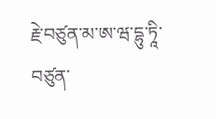རྗེ་བཙུན་མ་ཨ་ཝ་དྷུ་ཏཱི་བཙུན་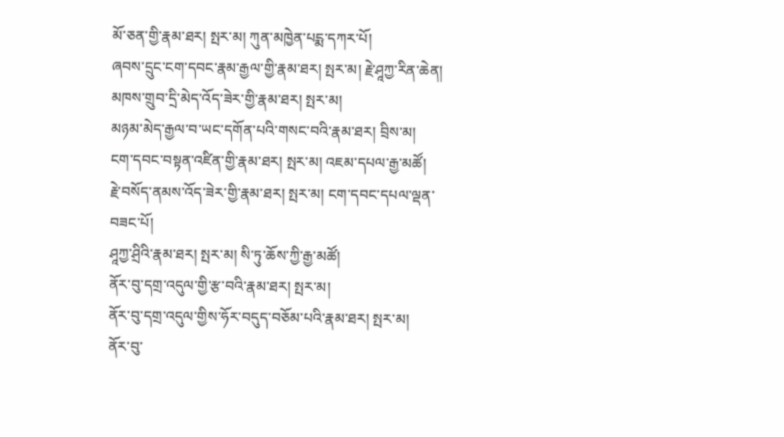མོ་ཅན་གྱི་རྣམ་ཐར། སྤར་མ། ཀུན་མཁྱེན་པངྨ་དཀར་པོ།
ཞབས་དྲུང་ངག་དབང་རྣམ་རྒྱལ་གྱི་རྣམ་ཐར། སྤར་མ། རྗེ་ཤཱཀྱ་རིན་ཆེན།
མཁས་གྲུབ་དྲི་མེད་འོད་ཟེར་གྱི་རྣམ་ཐར། སྤར་མ།
མཉམ་མེད་རྒྱལ་བ་ཡང་དགོན་པའི་གསང་བའི་རྣམ་ཐར། བྲིས་མ།
ངག་དབང་བསྟན་འཛིན་གྱི་རྣམ་ཐར། སྤར་མ། འཇམ་དཔལ་རྒྱ་མཚོ།
རྗེ་བསོད་ནམས་འོད་ཟེར་གྱི་རྣམ་ཐར། སྤར་མ། ངག་དབང་དཔལ་ལྡན་བཟང་པོ།
ཤཱཀྱ་ཤྲིའི་རྣམ་ཐར། སྤར་མ། སི་ཏུ་ཆོས་ཀྱི་རྒྱ་མཚོ།
ནོར་བུ་དགྲ་འདུལ་གྱི་རྩ་བའི་རྣམ་ཐར། སྤར་མ།
ནོར་བུ་དགྲ་འདུལ་གྱིས་ཧོར་བདུད་བཅོམ་པའི་རྣམ་ཐར། སྤར་མ།
ནོར་བུ་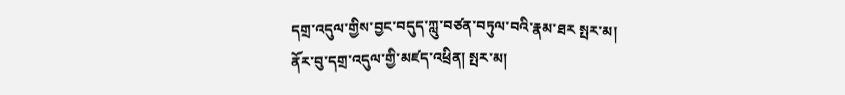དགྲ་འདུལ་གྱིས་བྱང་བདུད་ཀླུ་བཙན་བཏུལ་བའི་རྣམ་ཐར སྤར་མ།
ནོར་བུ་དགྲ་འདུལ་གྱི་མཛད་འཕྲིན། སྤར་མ།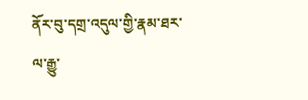ནོར་བུ་དགྲ་འདུལ་གྱི་རྣམ་ཐར་ལ་རྒྱུ་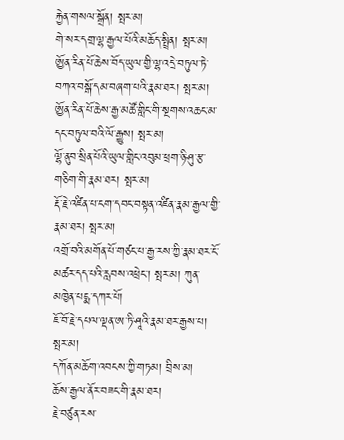རྐྱེན་གསལ་སྒྲོན། སྤར་མ།
གེ་སར་དགྲ་ལྷ་རྒྱལ་པོའི་མཆོད་སྤྲིན། སྤར་མ།
ཨྱོན་རིན་པོ་ཆེས་བོད་ཡུལ་གྱི་ལྷ་འདྲེ་བཏུལ་ཏེ་བཀའ་བསྒོ་དམ་བཞག་པའི་རྣམ་ཐར། སྤར་མ།
ཨྱོན་རིན་པོ་ཆེས་རྒྱ་མཚོ་གླིང་གི་སྔགས་འཆང་མ་དང་བཏུལ་བའི་ལོ་རྒྱུས། སྤར་མ།
ལྷོ་ནུབ་སྲིན་པོའི་ཡུལ་གླིང་འབུམ་ཕྲག་ཉི་ཤུ་རྩ་གཅིག་གི་རྣམ་ཐར། སྤར་མ།
རྡོ་རྗེ་འཛིན་པ་ངག་དབང་བསྟན་འཛིན་རྣམ་རྒྱལ་གྱི་རྣམ་ཐར། སྤར་མ།
འགྲོ་བའི་མགོན་པོ་གཙང་པ་རྒྱ་རས་ཀྱི་རྣམ་ཐར་ངོ་མཚར་དད་པའི་རླབས་འཕྲེང་། སྤར་མ། ཀུན་མཁྱེན་པངྨ་དཀར་པོ།
ཇོ་བོ་རྗེ་དཔལ་ལྡན་ཨ་ཏི་ཤཱའི་རྣམ་ཐར་རྒྱས་པ། སྤར་མ།
དཀོན་མཆོག་འབངས་ཀྱི་གཏམ། བྲིས་མ།
ཆོས་རྒྱལ་ནོར་བཟང་གི་རྣམ་ཐར།
རྗེ་བཙུན་རས་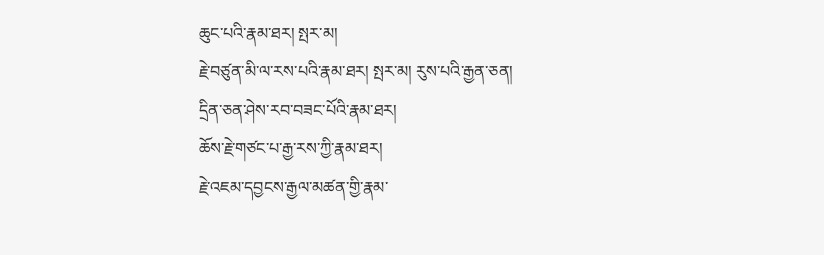ཆུང་པའི་རྣམ་ཐར། སྤར་མ།
རྗེ་བཙུན་མི་ལ་རས་པའི་རྣམ་ཐར། སྤར་མ། རུས་པའི་རྒྱན་ཅན།
དྲིན་ཅན་ཤེས་རབ་བཟང་པོའི་རྣམ་ཐར།
ཆོས་རྗེ་གཙང་པ་རྒྱ་རས་ཀྱི་རྣམ་ཐར།
རྗེ་འཇམ་དབྱངས་རྒྱལ་མཚན་གྱི་རྣམ་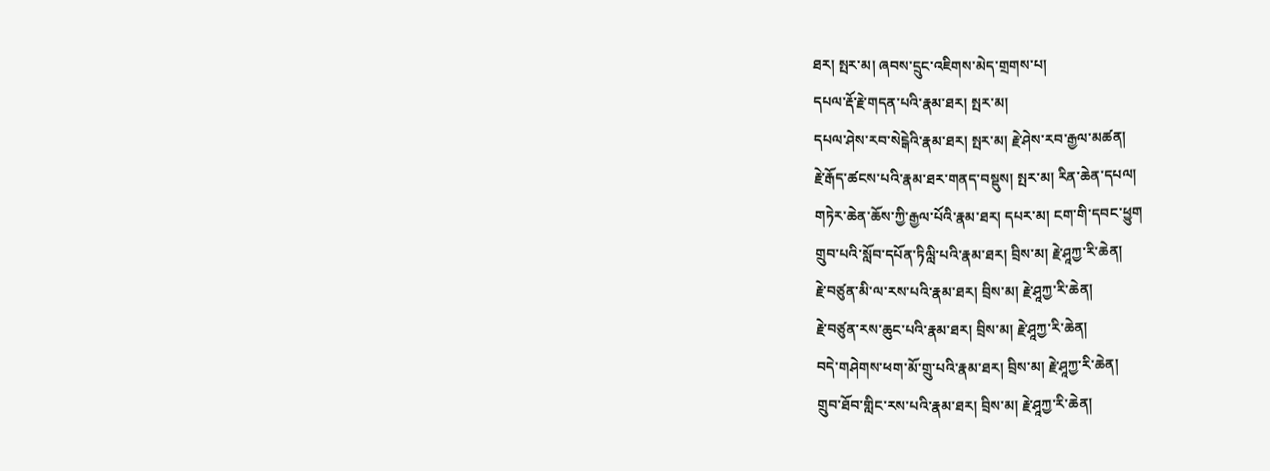ཐར། སྤར་མ། ཞབས་དྲུང་འཇིགས་མེད་གྲགས་པ།
དཔལ་རྡོ་རྗེ་གདན་པའི་རྣམ་ཐར། སྤར་མ།
དཔལ་ཤེས་རབ་སེངྒེའི་རྣམ་ཐར། སྤར་མ། རྗེ་ཤེས་རབ་རྒྱལ་མཚན།
རྗེ་རྒོད་ཚངས་པའི་རྣམ་ཐར་གནད་བསྡུས། སྤར་མ། རིན་ཆེན་དཔལ།
གཏེར་ཆེན་ཆོས་ཀྱི་རྒྱལ་པོའི་རྣམ་ཐར། དཔར་མ། ངག་གི་དབང་ཕྱུག
གྲུབ་པའི་སློབ་དཔོན་ཏིལླི་པའི་རྣམ་ཐར། བྲིས་མ། རྗེ་ཤཱཀྱ་རི་ཆེན།
རྗེ་བཙུན་མི་ལ་རས་པའི་རྣམ་ཐར། བྲིས་མ། རྗེ་ཤཱཀྱ་རི་ཆེན།
རྗེ་བཙུན་རས་ཆུང་པའི་རྣམ་ཐར། བྲིས་མ། རྗེ་ཤཱཀྱ་རི་ཆེན།
བདེ་གཤེགས་ཕག་མོ་གྲུ་པའི་རྣམ་ཐར། བྲིས་མ། རྗེ་ཤཱཀྱ་རི་ཆེན།
གྲུབ་ཐོབ་གླིང་རས་པའི་རྣམ་ཐར། བྲིས་མ། རྗེ་ཤཱཀྱ་རི་ཆེན།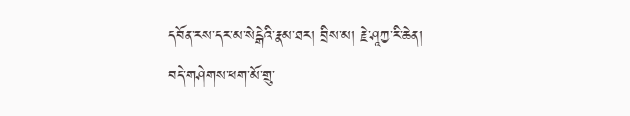དབོན་རས་དར་མ་སེངྒེའི་རྣམ་ཐར། བྲིས་མ། རྗེ་ཤཱཀྱ་རི་ཆེན།
བདེ་གཤེགས་ཕག་མོ་གྲུ་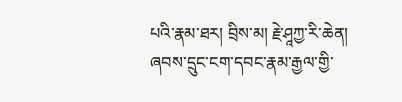པའི་རྣམ་ཐར། བྲིས་མ། རྗེ་ཤཱཀྱ་རི་ཆེན།
ཞབས་དྲུང་ངག་དབང་རྣམ་རྒྱལ་གྱི་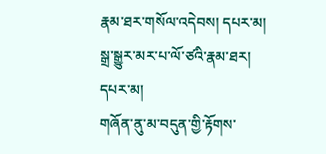རྣམ་ཐར་གསོལ་འདེབས། དཔར་མ།
སྒྲ་སྒྱུར་མར་པ་ལོ་ཙའི་རྣམ་ཐར། དཔར་མ།
གཞོན་ནུ་མ་བདུན་གྱི་རྟོགས་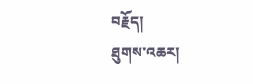བརྗོད།
ཐུགས་འཆར།